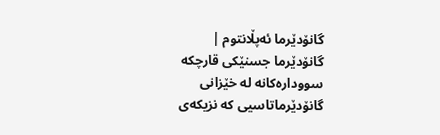گانۆدێرما ئەپڵانتوم |
گانۆدێرما جسنێکی قارچکە سوودارەکانە لە خێزانی گانۆدێرماتاسیی کە نزیکەی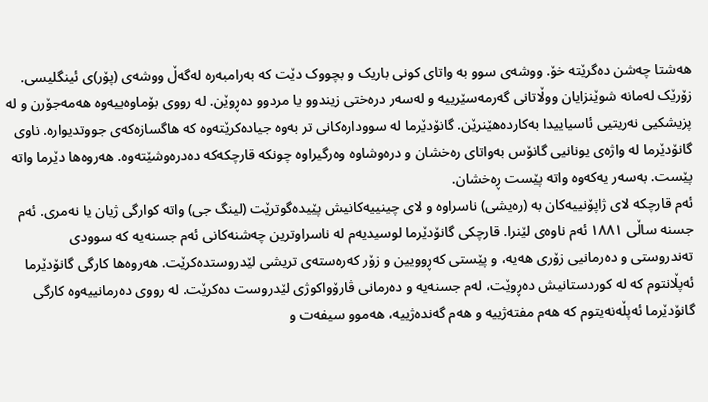هەشتا چەشن دەگرێتە خۆ. ووشەی سوو بە واتای کونی باریک و بچووک دێت کە بەرامبەرە لەگەڵ ووشەی (پۆر)ی ئینگلیسی. زۆرێک لەمانە شوێنزایان ووڵاتانی گەرمەسێرییە و لەسەر درەختی زیندوو یا مردوو دەڕوێن. لە رووی بۆماوەییەوە هەمەجۆرن و لە پزیشکیی نەریتیی ئاسیاییدا بەکاردەهێنرێن. گانۆدێرما لە سوودارەکانی تر بەوە جیادەکرێتەوە کە هاگسازەکەی جووتدیوارە. ناوی گانۆدێرما لە واژەی یونانیی گانۆس بەواتای رەخشان و درەوشاوە وەرگیراوە چونکە قارچکەکە دەدرەوشێتەوە. هەروەها دێرما واتە پێست. بەسەر یەکەوە واتە پێست ڕەخشان.
ئەم قارچکە لای ژاپۆنییەکان بە (رەیشی) ناسراوە و لای چینییەکانیش پێیدەگوترێت (لینگ جی) واتە کوارگی ژیان یا نەمری. ئەم جسنە ساڵی ١٨٨١ ئەم ناوەی لێنرا. قارچکی گانۆدێرما لوسیدیەم لە ناسراوترین چەشنەکانی ئەم جسنەیە کە سوودی تەندروستی و دەرمانیی زۆری هەیە، و پێستی کەڕوویین و زۆر کەرەستەی تریشی لێدروستدەکرێت. هەروەها کارگی گانۆدێرما ئەپڵانتوم کە لە کوردستانیش دەڕوێت، لەم جسنەیە و دەرمانی ڤارۆواکوژی لێدروست دەکرێت. لە رووی دەرمانییەوە کارگی گانۆدێرما ئەپڵەنەیتوم کە هەم مفتەژییە و هەم گەندەژییە، هەموو سیفەت و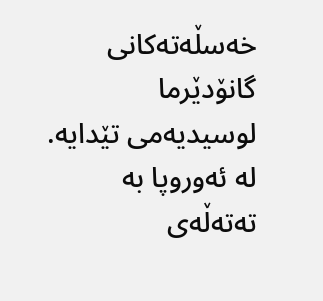خەسڵەتەکانی گانۆدێرما لوسیدیەمی تێدایە. لە ئەوروپا بە تەتەڵەی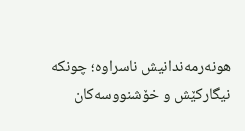هونەرمەندانیش ناسراوە؛ چونکە نیگارکێش و خۆشنووسەکان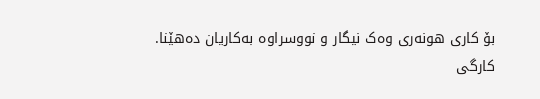بۆ کاری هونەری وەک نیگار و نووسراوە بەکاریان دەهێنا.
کارگی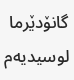گانۆدێرما لوسیدیەم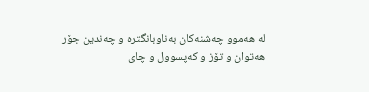لە هەموو چەشنەکان بەناوبانگترە و چەندین جۆر هەتوان و تۆز و کەپسوول و چای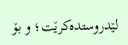لێدروستدەکرێت؛ و بۆ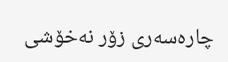چارەسەری زۆر نەخۆشی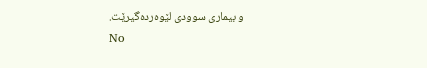و بیماری سوودی لێوەردەگیرێت.
No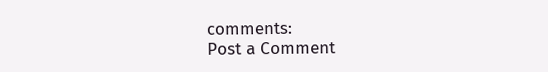comments:
Post a Comment